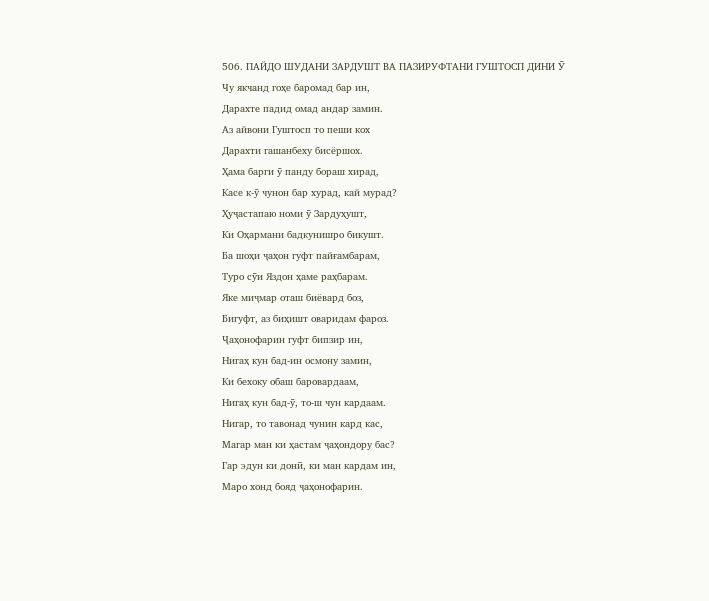506. ПАЙДО ШУДАНИ ЗАРДУШТ ВА ПАЗИРУФТАНИ ГУШТОСП ДИНИ Ӯ
Чу якчанд гоҳе баромад бар ин,
Дарахте падид омад андар замин.
Аз айвони Гуштосп то пеши кох
Дарахти гашанбеху бисёршох.
Ҳама барги ӯ панду бораш хирад,
Касе к-ӯ чунон бар хурад, кай мурад?
Ҳуҷастапаю номи ӯ Зардуҳушт,
Ки Оҳармани бадкунишро бикушт.
Ба шоҳи ҷаҳон гуфт пайғамбарам,
Туро сӯи Яздон ҳаме раҳбарам.
Яке миҷмар оташ биёвард боз,
Бигуфт, аз биҳишт оваридам фароз.
Ҷаҳонофарин гуфт бипзир ин,
Нигаҳ кун бад-ин осмону замин,
Ки бехоку обаш баровардаам,
Нигаҳ кун бад-ӯ, то-ш чун кардаам.
Нигар, то тавонад чунин кард кас,
Магар ман ки ҳастам ҷаҳондору бас?
Гар эдун ки донӣ, ки ман кардам ин,
Маро хонд бояд ҷаҳонофарин.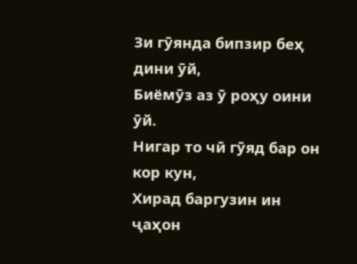Зи гӯянда бипзир беҳ дини ӯй,
Биёмӯз аз ӯ роҳу оини ӯй.
Нигар то чӣ гӯяд бар он кор кун,
Хирад баргузин ин ҷаҳон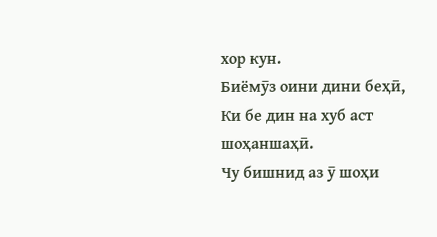хор кун.
Биёмӯз оини дини беҳӣ,
Ки бе дин на хуб аст шоҳаншаҳӣ.
Чу бишнид аз ӯ шоҳи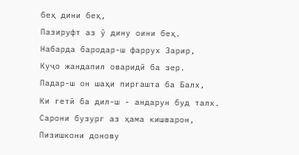беҳ дини беҳ,
Пазируфт аз ӯ дину оини беҳ.
Набарда бародар-ш фаррух Зарир,
Куҷо жандапил оваридӣ ба зер.
Падар-ш он шаҳи пиргашта ба Балх,
Ки гетӣ ба дил-ш - андарун буд талх.
Сарони бузург аз ҳама кишварон,
Пизишкони донову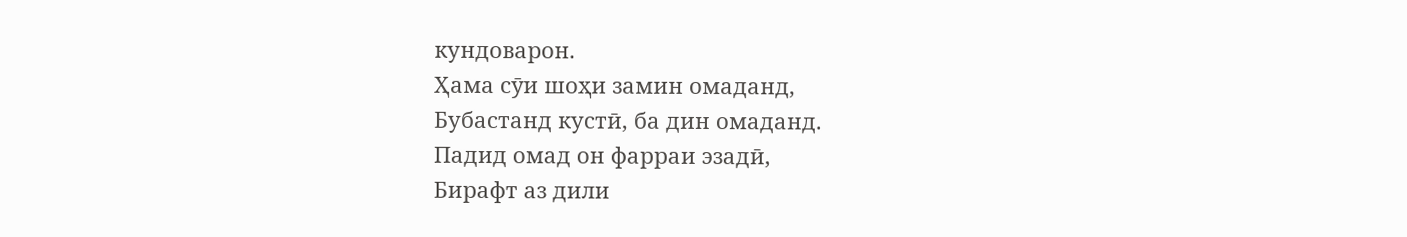кундоварон.
Ҳама сӯи шоҳи замин омаданд,
Бубастанд кустӣ, ба дин омаданд.
Падид омад он фарраи эзадӣ,
Бирафт аз дили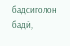бадсиголон бадӣ,